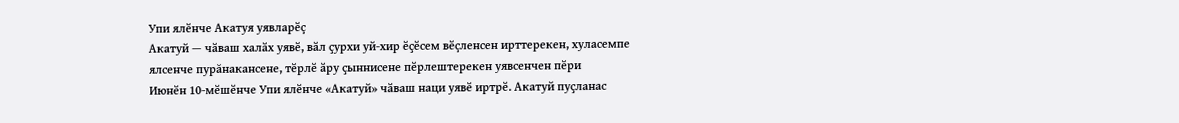Упи ялӗнче Акатуя уявларӗç
Акатуй — чӑваш халӑх уявӗ, вӑл ҫурхи уй-хир ӗҫӗсем вӗçленсен ирттерекен, хуласемпе ялсенче пурăнакансене, тӗрлӗ ӑру ҫыннисене пӗрлештерекен уявсенчен пӗри
Июнӗн 10-мӗшӗнче Упи ялӗнче «Акатуй» чӑваш наци уявӗ иртрӗ. Акатуй пуҫланас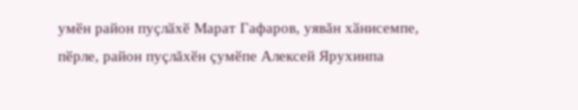умӗн район пуҫлӑхӗ Марат Гафаров, уявăн хӑнисемпе, пӗрле, район пуçлăхӗн çумӗпе Алексей Ярухинпа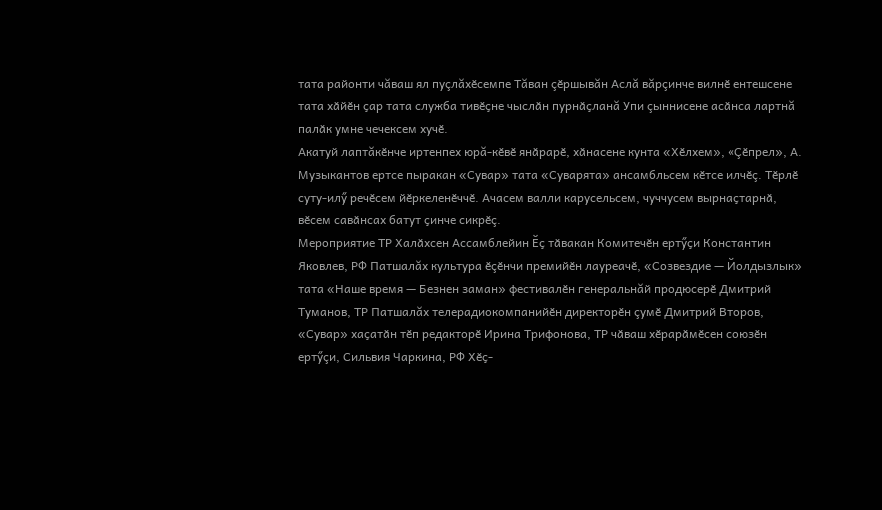тата районти чăваш ял пуçлăхӗсемпе Тăван çӗршывăн Аслă вăрçинче вилнӗ ентешсене тата хӑйӗн ҫар тата служба тивӗҫне чыслӑн пурнӑҫланă Упи çыннисене асӑнса лартнă палӑк умне чечексем хучӗ.
Акатуй лаптăкӗнче иртенпех юрă-кӗвӗ янӑрарӗ, хӑнасене кунта «Хӗлхем», «Çӗпрел», А. Музыкантов ертсе пыракан «Сувар» тата «Суварята» ансамбльсем кӗтсе илчӗç. Тӗрлӗ суту-илӳ речӗсем йӗркеленӗччӗ. Ачасем валли карусельсем, чуччусем вырнаҫтарнӑ, вӗсем савӑнсах батут ҫинче сикрӗç.
Мероприятие ТР Халӑхсен Ассамблейин Ӗҫ тӑвакан Комитечӗн ертӳҫи Константин Яковлев, РФ Патшалăх культура ӗçӗнчи премийӗн лауреачӗ, «Созвездие — Йолдызлык» тата «Наше время — Безнен заман» фестивалӗн генеральнăй продюсерӗ Дмитрий Туманов, ТР Патшалăх телерадиокомпанийӗн директорӗн çумӗ Дмитрий Второв, «Сувар» хаҫатӑн тӗп редакторӗ Ирина Трифонова, ТР чӑваш хӗрарӑмӗсен союзӗн ертӳçи, Сильвия Чаркина, РФ Хӗҫ-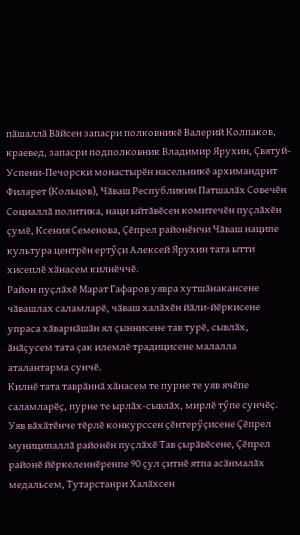пӑшаллӑ Вӑйсен запасри полковникӗ Валерий Колпаков, краевед, запасри подполковник Владимир Ярухин, Çвятуй-Успени-Печорски монастырӗн насельникӗ архимандрит Филарет (Кольцов), Чӑваш Республикин Патшалӑх Совечӗн Социаллă политика, наци ыйтăвӗсен комитечӗн пуçлăхӗн çумӗ, Ксения Семенова, Ҫӗпрел районӗнчи Чӑваш наципе культура центрӗн ертӳçи Алексей Ярухин тата ытти хисеплӗ хӑнасем килнӗччӗ.
Район пуҫлӑхӗ Марат Гафаров уявра хутшӑнакансене чăвашлах саламларӗ, чӑваш халӑхӗн йӑли-йӗркисене упраса хӑварнӑшӑн ял ҫыннисене тав турӗ, сывлӑх, ăнăçусем тата çак илемлӗ традицисене малалла аталантарма сунчӗ.
Килнӗ тата таврӑннӑ хӑнасем те пурне те уяв ячӗпе саламларӗҫ, пурне те ырлăх-сывлăх, мирлӗ тӳпе сунчӗҫ.
Уяв вӑхӑтӗнче тӗрлӗ конкурссен ҫӗнтерӳҫисене Ҫӗпрел муниципаллă районӗн пуҫлӑхӗ Тав ҫырӑвӗсене, Ҫӗпрел районӗ йӗркеленнӗренпе 90 ҫул ҫитнӗ ятпа асӑнмалăх медальсем, Тутарстанри Халӑхсен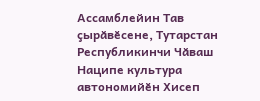Ассамблейин Тав ҫырӑвӗсене, Тутарстан Республикинчи Чӑваш Наципе культура автономийӗн Хисеп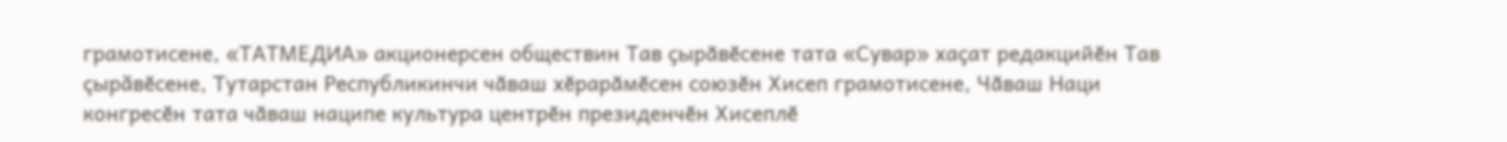грамотисене, «ТАТМЕДИА» акционерсен обществин Тав ҫырӑвӗсене тата «Сувар» хаҫат редакцийӗн Тав çырăвӗсене, Тутарстан Республикинчи чӑваш хӗрарӑмӗсен союзӗн Хисеп грамотисене, Чӑваш Наци конгресӗн тата чӑваш наципе культура центрӗн президенчӗн Хисеплӗ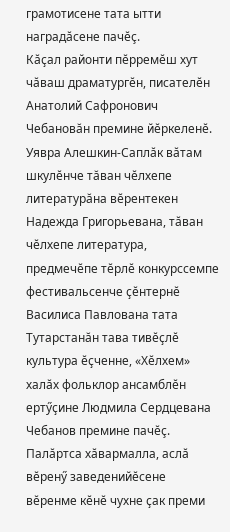грамотисене тата ытти наградӑсене пачӗç.
Кӑҫал районти пӗрремӗш хут чӑваш драматургӗн, писателӗн Анатолий Сафронович Чебановăн премине йӗркеленӗ. Уявра Алешкин-Саплӑк вӑтам шкулӗнче тăван чӗлхепе литературăна вӗрентекен Надежда Григорьевана, тӑван чӗлхепе литература, предмечӗпе тӗрлӗ конкурссемпе фестивальсенче ҫӗнтернӗ Василиса Павлована тата Тутарстанăн тава тивӗҫлӗ культура ӗҫченне, «Хӗлхем» халӑх фольклор ансамблӗн ертӳҫине Людмила Сердцевана Чебанов премине пачӗç. Палӑртса хӑвармалла, аслӑ вӗренӳ заведенийӗсене вӗренме кӗнӗ чухне ҫак преми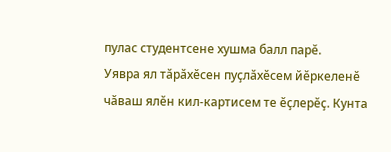пулас студентсене хушма балл парӗ.
Уявра ял тӑрӑхӗсен пуҫлӑхӗсем йӗркеленӗ чӑваш ялӗн кил-картисем те ӗҫлерӗҫ. Кунта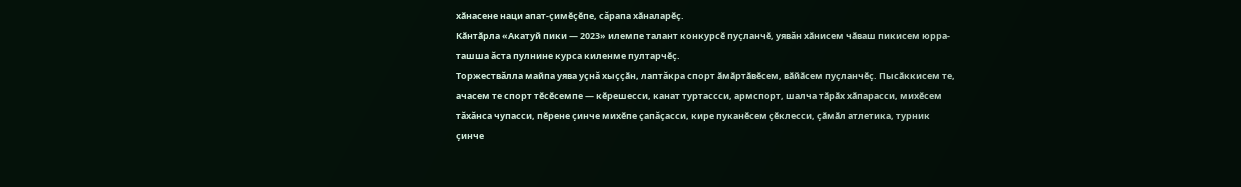хӑнасене наци апат-ҫимӗҫӗпе, сăрапа хӑналарӗç.
Кӑнтӑрла «Акатуй пики — 2023» илемпе талант конкурсӗ пуҫланчӗ, уявăн хӑнисем чӑваш пикисем юрра-ташша ăста пулнине курса киленме пултарчӗҫ.
Торжествăлла майпа уява уçнă хыҫҫӑн, лаптăкра спорт ӑмӑртӑвӗсем, вӑйӑсем пуҫланчӗҫ. Пысӑккисем те, ачасем те спорт тӗсӗсемпе — кӗрешесси, канат туртассси, армспорт, шалча тӑрӑх хӑпарасси, михӗсем тăхăнса чупасси, пӗрене ҫинче михӗпе çапăçасси, кире пуканӗсем ҫӗклесси, ҫӑмӑл атлетика, турник ҫинче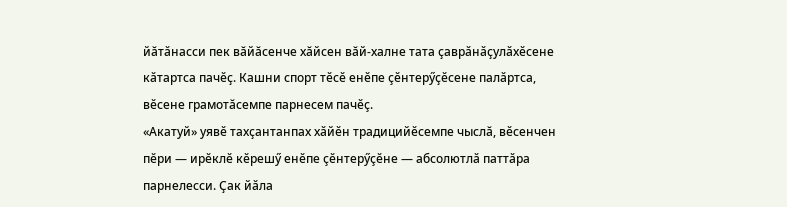йăтӑнасси пек вăйăсенче хăйсен вăй-халне тата ҫаврӑнӑҫулӑхӗсене кӑтартса пачӗҫ. Кашни спорт тӗсӗ енӗпе çӗнтерӳҫӗсене палӑртса, вӗсене грамотăсемпе парнесем пачӗç.
«Акатуй» уявӗ тахҫантанпах хӑйӗн традицийӗсемпе чыслă, вӗсенчен пӗри — ирӗклӗ кӗрешӳ енӗпе çӗнтерӳçӗне — абсолютлӑ паттӑра парнелесси. Ҫак йӑла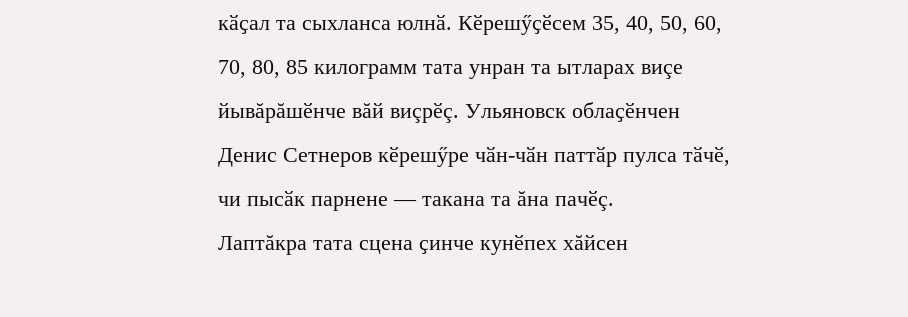кӑҫал та сыхланса юлнӑ. Кӗрешӳҫӗсем 35, 40, 50, 60, 70, 80, 85 килограмм тата унран та ытларах виçе йывăрăшӗнче вăй виçрӗç. Ульяновск облаҫӗнчен Денис Сетнеров кӗрешӳре чӑн-чӑн паттӑр пулса тӑчӗ, чи пысӑк парнене — такана та ăна пачӗç.
Лаптăкра тата сцена ҫинче кунӗпех хăйсен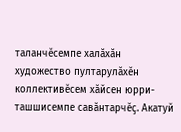таланчӗсемпе халăхăн художество пултарулӑхӗн коллективӗсем хӑйсен юрри-ташшисемпе савӑнтарчӗҫ. Акатуй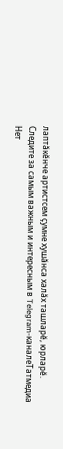лаптăкӗнче артистсем çумне хушăнса халӑх ташларӗ, юрларӗ.
Следите за самым важным и интересным в Telegram-каналеТатмедиа
Нет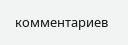комментариев